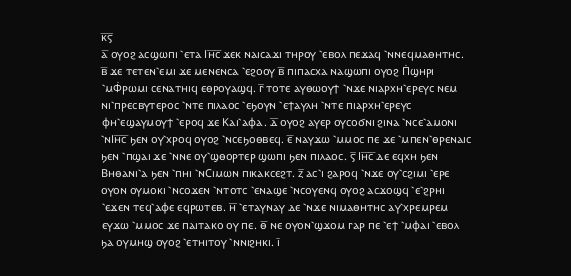ⲕ̅ⲋ̅
ⲁ̅ ⲟⲩⲟϩ ⲁⲥϣⲱⲡⲓ ⳿ⲉⲧⲁ Ⲓⲏ̅ⲥ̅ ϫⲉⲕ ⲛⲁⲓⲥⲁϫⲓ ⲧⲏⲣⲟⲩ ⳿ⲉⲃⲟⲗ ⲡⲉϫⲁϥ ⳿ⲛⲛⲉϥⲙⲁⲑⲏⲧⲏⲥ. ⲃ̅ ϫⲉ ⲧⲉⲧⲉⲛ⳿ⲉⲙⲓ ϫⲉ ⲙⲉⲛⲉⲛⲥⲁ ⳿ⲉϩⲟⲟⲩ ⲃ̅ ⲡⲓⲡⲁⲥⲭⲁ ⲛⲁϣⲱⲡⲓ ⲟⲩⲟϩ Ⲡ̇ϣⲏⲣⲓ ⳿ⲙⲪ̇ⲣⲱⲙⲓ ⲥⲉⲛⲁⲧⲏⲓϥ ⲉⲑⲣⲟⲩⲁϣϥ. ⲅ̅ ⲧⲟⲧⲉ ⲁⲩⲑⲱⲟⲩϯ ⳿ⲛϫⲉ ⲛⲓⲁⲣⲭⲏ⳿ⲉⲣⲉⲩⲥ ⲛⲉⲙ ⲛⲓ⳿ⲡⲣⲉⲥⲃⲩⲧⲉⲣⲟⲥ ⳿ⲛⲧⲉ ⲡⲓⲗⲁⲟⲥ ⳿ⲉϧⲟⲩⲛ ⳿ⲉϯⲁⲩⲗⲏ ⳿ⲛⲧⲉ ⲡⲓⲁⲣⲭⲏ⳿ⲉⲣⲉⲩⲥ ⲫⲏ⳿ⲉϣⲁⲩⲙⲟⲩϯ ⳿ⲉⲣⲟϥ ϫⲉ Ⲕⲁⲓ⳿ⲁⲫⲁ. ⲇ̅ ⲟⲩⲟϩ ⲁⲩⲉⲣ ⲟⲩⲥⲟϭⲛⲓ ϩⲓⲛⲁ ⳿ⲛⲥⲉ⳿ⲁⲙⲟⲛⲓ ⳿ⲛⲒⲏ̅ⲥ̅ ϧⲉⲛ ⲟⲩ⳿ⲭⲣⲟϥ ⲟⲩⲟϩ ⳿ⲛⲥⲉϧⲟⲑⲃⲉϥ. ⲉ̅ ⲛⲁⲩϫⲱ ⳿ⲙⲙⲟⲥ ⲡⲉ ϫⲉ ⳿ⲙⲡⲉⲛ⳿ⲑⲣⲉⲛⲁⲓⲥ ϧⲉⲛ ⳿ⲡϣⲁⲓ ϫⲉ ⳿ⲛⲛⲉ ⲟⲩ⳿ϣⲑⲟⲣⲧⲉⲣ ϣⲱⲡⲓ ϧⲉⲛ ⲡⲓⲗⲁⲟⲥ. ⲋ̅ Ⲓⲏ̅ⲥ̅ ⲇⲉ ⲉϥⲭⲏ ϧⲉⲛ Ⲃⲏⲑⲁⲛⲓ⳿ⲁ ϧⲉⲛ ⳿ⲡⲏⲓ ⳿ⲛⲤⲓⲙⲱⲛ ⲡⲓⲕⲁⲕⲥⲉϩⲧ. ⲍ̅ ⲁⲥ⳿ⲓ ϩⲁⲣⲟϥ ⳿ⲛϫⲉ ⲟⲩ⳿ⲥϩⲓⲙⲓ ⳿ⲉⲣⲉ ⲟⲩⲟⲛ ⲟⲩⲙⲟⲕⲓ ⳿ⲛⲥⲟϫⲉⲛ ⳿ⲛⲧⲟⲧⲥ ⳿ⲉⲛⲁϣⲉ ⳿ⲛⲥⲟⲩⲉⲛϥ ⲟⲩⲟϩ ⲁⲥϫⲟϣϥ ⳿ⲉ⳿ϩⲣⲏⲓ ⳿ⲉϫⲉⲛ ⲧⲉϥ⳿ⲁⲫⲉ ⲉϥⲣⲱⲧⲉⲃ. ⲏ̅ ⳿ⲉⲧⲁⲩⲛⲁⲩ ⲇⲉ ⳿ⲛϫⲉ ⲛⲓⲙⲁⲑⲏⲧⲏⲥ ⲁⲩ⳿ⲭⲣⲉⲙⲣⲉⲙ ⲉⲩϫⲱ ⳿ⲙⲙⲟⲥ ϫⲉ ⲡⲁⲓⲧⲁⲕⲟ ⲟⲩ ⲡⲉ. ⲑ̅ ⲛⲉ ⲟⲩⲟⲛ⳿ϣϫⲟⲙ ⲅⲁⲣ ⲡⲉ ⳿ⲉϯ ⳿ⲙⲫⲁⲓ ⳿ⲉⲃⲟⲗ ϧⲁ ⲟⲩⲙⲏϣ ⲟⲩⲟϩ ⳿ⲉⲧⲏⲓⲧⲟⲩ ⳿ⲛⲛⲓϩⲏⲕⲓ. ⲓ̅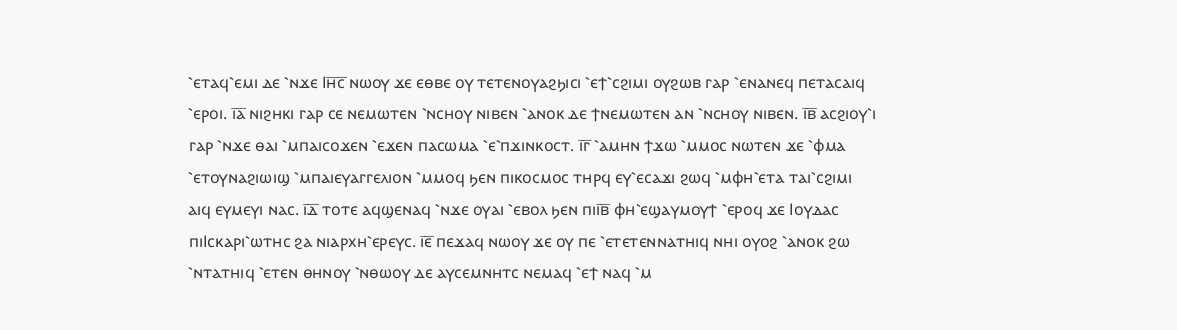⳿ⲉⲧⲁϥ⳿ⲉⲙⲓ ⲇⲉ ⳿ⲛϫⲉ Ⲓⲏ̅ⲥ̅ ⲛⲱⲟⲩ ϫⲉ ⲉⲑⲃⲉ ⲟⲩ ⲧⲉⲧⲉⲛⲟⲩⲁϩϧⲓⲥⲓ ⳿ⲉϯ⳿ⲥϩⲓⲙⲓ ⲟⲩϩⲱⲃ ⲅⲁⲣ ⳿ⲉⲛⲁⲛⲉϥ ⲡⲉⲧⲁⲥⲁⲓϥ ⳿ⲉⲣⲟⲓ. ⲓ̅ⲁ̅ ⲛⲓϩⲏⲕⲓ ⲅⲁⲣ ⲥⲉ ⲛⲉⲙⲱⲧⲉⲛ ⳿ⲛⲥⲏⲟⲩ ⲛⲓⲃⲉⲛ ⳿ⲁⲛⲟⲕ ⲇⲉ ϯⲛⲉⲙⲱⲧⲉⲛ ⲁⲛ ⳿ⲛⲥⲏⲟⲩ ⲛⲓⲃⲉⲛ. ⲓ̅ⲃ̅ ⲁⲥϩⲓⲟⲩ⳿ⲓ ⲅⲁⲣ ⳿ⲛϫⲉ ⲑⲁⲓ ⳿ⲙⲡⲁⲓⲥⲟϫⲉⲛ ⳿ⲉϫⲉⲛ ⲡⲁⲥⲱⲙⲁ ⳿ⲉ⳿ⲡϫⲓⲛⲕⲟⲥⲧ. ⲓ̅ⲅ̅ ⳿ⲁⲙⲏⲛ ϯϫⲱ ⳿ⲙⲙⲟⲥ ⲛⲱⲧⲉⲛ ϫⲉ ⳿ⲫⲙⲁ ⳿ⲉⲧⲟⲩⲛⲁϩⲓⲱⲓϣ ⳿ⲙⲡⲁⲓⲉⲩⲁⲅⲅⲉⲗⲓⲟⲛ ⳿ⲙⲙⲟϥ ϧⲉⲛ ⲡⲓⲕⲟⲥⲙⲟⲥ ⲧⲏⲣϥ ⲉⲩ⳿ⲉⲥⲁϫⲓ ϩⲱϥ ⳿ⲙⲫⲏ⳿ⲉⲧⲁ ⲧⲁⲓ⳿ⲥϩⲓⲙⲓ ⲁⲓϥ ⲉⲩⲙⲉⲩⲓ ⲛⲁⲥ. ⲓ̅ⲇ̅ ⲧⲟⲧⲉ ⲁϥϣⲉⲛⲁϥ ⳿ⲛϫⲉ ⲟⲩⲁⲓ ⳿ⲉⲃⲟⲗ ϧⲉⲛ ⲡⲓⲓ̅ⲃ̅ ⲫⲏ⳿ⲉϣⲁⲩⲙⲟⲩϯ ⳿ⲉⲣⲟϥ ϫⲉ Ⲓⲟⲩⲇⲁⲥ ⲡⲓⲒⲥⲕⲁⲣⲓ⳿ⲱⲧⲏⲥ ϩⲁ ⲛⲓⲁⲣⲭⲏ⳿ⲉⲣⲉⲩⲥ. ⲓ̅ⲉ̅ ⲡⲉϫⲁϥ ⲛⲱⲟⲩ ϫⲉ ⲟⲩ ⲡⲉ ⳿ⲉⲧⲉⲧⲉⲛⲛⲁⲧⲏⲓϥ ⲛⲏⲓ ⲟⲩⲟϩ ⳿ⲁⲛⲟⲕ ϩⲱ ⳿ⲛⲧⲁⲧⲏⲓϥ ⳿ⲉⲧⲉⲛ ⲑⲏⲛⲟⲩ ⳿ⲛⲑⲱⲟⲩ ⲇⲉ ⲁⲩⲥⲉⲙⲛⲏⲧⲥ ⲛⲉⲙⲁϥ ⳿ⲉϯ ⲛⲁϥ ⳿ⲙ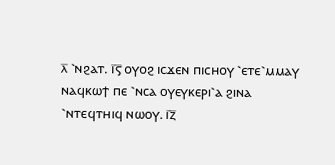ⲗ̅ ⳿ⲛϩⲁⲧ. ⲓ̅ⲋ̅ ⲟⲩⲟϩ ⲓⲥϫⲉⲛ ⲡⲓⲥⲏⲟⲩ ⳿ⲉⲧⲉ⳿ⲙⲙⲁⲩ ⲛⲁϥⲕⲱϯ ⲡⲉ ⳿ⲛⲥⲁ ⲟⲩⲉⲩⲕⲉⲣⲓ⳿ⲁ ϩⲓⲛⲁ ⳿ⲛⲧⲉϥⲧⲏⲓϥ ⲛⲱⲟⲩ. ⲓ̅ⲍ̅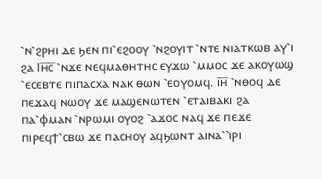⳿ⲛ⳿ϩⲣⲏⲓ ⲇⲉ ϧⲉⲛ ⲡⲓ⳿ⲉϩⲟⲟⲩ ⳿ⲛϩⲟⲩⲓⲧ ⳿ⲛⲧⲉ ⲛⲓⲁⲧⲕⲱⲃ ⲁⲩ⳿ⲓ ϩⲁ Ⲓⲏ̅ⲥ̅ ⳿ⲛϫⲉ ⲛⲉϥⲙⲁⲑⲏⲧⲏⲥ ⲉⲩϫⲱ ⳿ⲙⲙⲟⲥ ϫⲉ ⲁⲕⲟⲩⲱϣ ⳿ⲉⲥⲉⲃⲧⲉ ⲡⲓⲡⲁⲥⲭⲁ ⲛⲁⲕ ⲑⲱⲛ ⳿ⲉⲟⲩⲟⲙϥ. ⲓ̅ⲏ̅ ⳿ⲛⲑⲟϥ ⲇⲉ ⲡⲉϫⲁϥ ⲛⲱⲟⲩ ϫⲉ ⲙⲁϣⲉⲛⲱⲧⲉⲛ ⳿ⲉⲧⲁⲓⲃⲁⲕⲓ ϩⲁ ⲡⲁ⳿ⲫⲙⲁⲛ ⳿ⲛⲣⲱⲙⲓ ⲟⲩⲟϩ ⳿ⲁϫⲟⲥ ⲛⲁϥ ϫⲉ ⲡⲉϫⲉ ⲡⲓⲣⲉϥϯ⳿ⲥⲃⲱ ϫⲉ ⲡⲁⲥⲏⲟⲩ ⲁϥϧⲱⲛⲧ ⲁⲓⲛⲁ⳿⳿ⲓⲣⲓ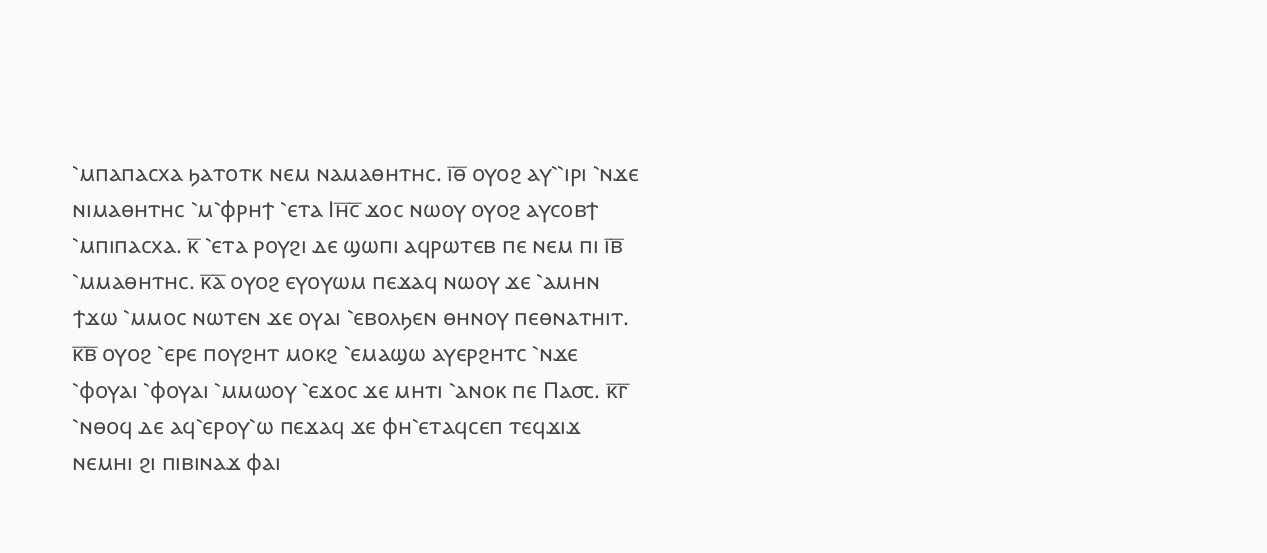⳿ⲙⲡⲁⲡⲁⲥⲭⲁ ϧⲁⲧⲟⲧⲕ ⲛⲉⲙ ⲛⲁⲙⲁⲑⲏⲧⲏⲥ. ⲓ̅ⲑ̅ ⲟⲩⲟϩ ⲁⲩ⳿⳿ⲓⲣⲓ ⳿ⲛϫⲉ ⲛⲓⲙⲁⲑⲏⲧⲏⲥ ⳿ⲙ⳿ⲫⲣⲏϯ ⳿ⲉⲧⲁ Ⲓⲏ̅ⲥ̅ ϫⲟⲥ ⲛⲱⲟⲩ ⲟⲩⲟϩ ⲁⲩⲥⲟⲃϯ ⳿ⲙⲡⲓⲡⲁⲥⲭⲁ. ⲕ̅ ⳿ⲉⲧⲁ ⲣⲟⲩϩⲓ ⲇⲉ ϣⲱⲡⲓ ⲁϥⲣⲱⲧⲉⲃ ⲡⲉ ⲛⲉⲙ ⲡⲓ ⲓ̅ⲃ̅ ⳿ⲙⲙⲁⲑⲏⲧⲏⲥ. ⲕ̅ⲁ̅ ⲟⲩⲟϩ ⲉⲩⲟⲩⲱⲙ ⲡⲉϫⲁϥ ⲛⲱⲟⲩ ϫⲉ ⳿ⲁⲙⲏⲛ ϯϫⲱ ⳿ⲙⲙⲟⲥ ⲛⲱⲧⲉⲛ ϫⲉ ⲟⲩⲁⲓ ⳿ⲉⲃⲟⲗϧⲉⲛ ⲑⲏⲛⲟⲩ ⲡⲉⲑⲛⲁⲧⲏⲓⲧ. ⲕ̅ⲃ̅ ⲟⲩⲟϩ ⳿ⲉⲣⲉ ⲡⲟⲩϩⲏⲧ ⲙⲟⲕϩ ⳿ⲉⲙⲁϣⲱ ⲁⲩⲉⲣϩⲏⲧⲥ ⳿ⲛϫⲉ ⳿ⲫⲟⲩⲁⲓ ⳿ⲫⲟⲩⲁⲓ ⳿ⲙⲙⲱⲟⲩ ⳿ⲉϫⲟⲥ ϫⲉ ⲙⲏⲧⲓ ⳿ⲁⲛⲟⲕ ⲡⲉ Ⲡⲁ⳪. ⲕ̅ⲅ̅ ⳿ⲛⲑⲟϥ ⲇⲉ ⲁϥ⳿ⲉⲣⲟⲩ⳿ⲱ ⲡⲉϫⲁϥ ϫⲉ ⲫⲏ⳿ⲉⲧⲁϥⲥⲉⲡ ⲧⲉϥϫⲓϫ ⲛⲉⲙⲏⲓ ϩⲓ ⲡⲓⲃⲓⲛⲁϫ ⲫⲁⲓ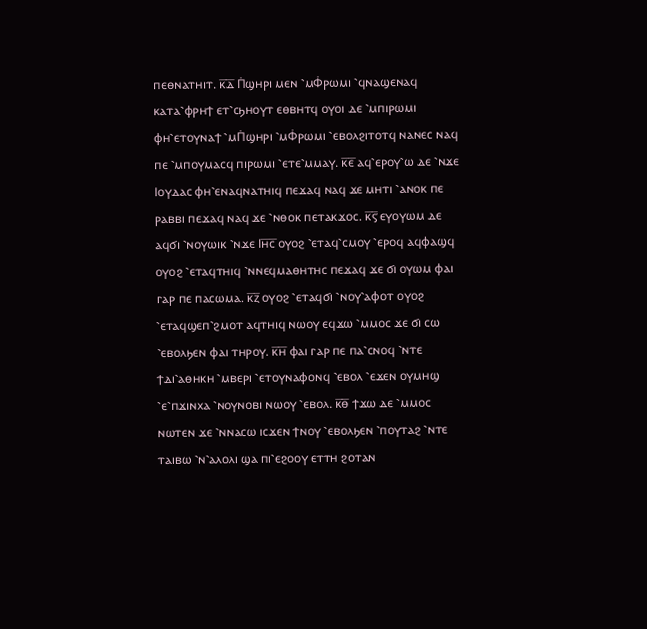ⲡⲉⲑⲛⲁⲧⲏⲓⲧ. ⲕ̅ⲇ̅ Ⲡ̇ϣⲏⲣⲓ ⲙⲉⲛ ⳿ⲙⲪ̇ⲣⲱⲙⲓ ⳿ϥⲛⲁϣⲉⲛⲁϥ ⲕⲁⲧⲁ⳿ⲫⲣⲏϯ ⲉⲧ⳿ⲥϧⲏⲟⲩⲧ ⲉⲑⲃⲏⲧϥ ⲟⲩⲟⲓ ⲇⲉ ⳿ⲙⲡⲓⲣⲱⲙⲓ ⲫⲏ⳿ⲉⲧⲟⲩⲛⲁϯ ⳿ⲙⲠ̇ϣⲏⲣⲓ ⳿ⲙⲪ̇ⲣⲱⲙⲓ ⳿ⲉⲃⲟⲗϩⲓⲧⲟⲧϥ ⲛⲁⲛⲉⲥ ⲛⲁϥ ⲡⲉ ⳿ⲙⲡⲟⲩⲙⲁⲥϥ ⲡⲓⲣⲱⲙⲓ ⳿ⲉⲧⲉ⳿ⲙⲙⲁⲩ. ⲕ̅ⲉ̅ ⲁϥ⳿ⲉⲣⲟⲩ⳿ⲱ ⲇⲉ ⳿ⲛϫⲉ Ⲓⲟⲩⲇⲁⲥ ⲫⲏ⳿ⲉⲛⲁϥⲛⲁⲧⲏⲓϥ ⲡⲉϫⲁϥ ⲛⲁϥ ϫⲉ ⲙⲏⲧⲓ ⳿ⲁⲛⲟⲕ ⲡⲉ ⲣⲁⲃⲃⲓ ⲡⲉϫⲁϥ ⲛⲁϥ ϫⲉ ⳿ⲛⲑⲟⲕ ⲡⲉⲧⲁⲕϫⲟⲥ. ⲕ̅ⲋ̅ ⲉⲩⲟⲩⲱⲙ ⲇⲉ ⲁϥϭⲓ ⳿ⲛⲟⲩⲱⲓⲕ ⳿ⲛϫⲉ Ⲓⲏ̅ⲥ̅ ⲟⲩⲟϩ ⳿ⲉⲧⲁϥ⳿ⲥⲙⲟⲩ ⳿ⲉⲣⲟϥ ⲁϥⲫⲁϣϥ ⲟⲩⲟϩ ⳿ⲉⲧⲁϥⲧⲏⲓϥ ⳿ⲛⲛⲉϥⲙⲁⲑⲏⲧⲏⲥ ⲡⲉϫⲁϥ ϫⲉ ϭⲓ ⲟⲩⲱⲙ ⲫⲁⲓ ⲅⲁⲣ ⲡⲉ ⲡⲁⲥⲱⲙⲁ. ⲕ̅ⲍ̅ ⲟⲩⲟϩ ⳿ⲉⲧⲁϥϭⲓ ⳿ⲛⲟⲩ⳿ⲁⲫⲟⲧ ⲟⲩⲟϩ ⳿ⲉⲧⲁϥϣⲉⲡ⳿ϩⲙⲟⲧ ⲁϥⲧⲏⲓϥ ⲛⲱⲟⲩ ⲉϥϫⲱ ⳿ⲙⲙⲟⲥ ϫⲉ ϭⲓ ⲥⲱ ⳿ⲉⲃⲟⲗϧⲉⲛ ⲫⲁⲓ ⲧⲏⲣⲟⲩ. ⲕ̅ⲏ̅ ⲫⲁⲓ ⲅⲁⲣ ⲡⲉ ⲡⲁ⳿ⲥⲛⲟϥ ⳿ⲛⲧⲉ ϯⲇⲓ⳿ⲁⲑⲏⲕⲏ ⳿ⲙⲃⲉⲣⲓ ⳿ⲉⲧⲟⲩⲛⲁⲫⲟⲛϥ ⳿ⲉⲃⲟⲗ ⳿ⲉϫⲉⲛ ⲟⲩⲙⲏϣ ⳿ⲉ⳿ⲡϫⲓⲛⲭⲁ ⳿ⲛⲟⲩⲛⲟⲃⲓ ⲛⲱⲟⲩ ⳿ⲉⲃⲟⲗ. ⲕ̅ⲑ̅ ϯϫⲱ ⲇⲉ ⳿ⲙⲙⲟⲥ ⲛⲱⲧⲉⲛ ϫⲉ ⳿ⲛⲛⲁⲥⲱ ⲓⲥϫⲉⲛ ϯⲛⲟⲩ ⳿ⲉⲃⲟⲗϧⲉⲛ ⳿ⲡⲟⲩⲧⲁϩ ⳿ⲛⲧⲉ ⲧⲁⲓⲃⲱ ⳿ⲛ⳿ⲁⲗⲟⲗⲓ ϣⲁ ⲡⲓ⳿ⲉϩⲟⲟⲩ ⲉⲧⲧⲏ ϩⲟⲧⲁⲛ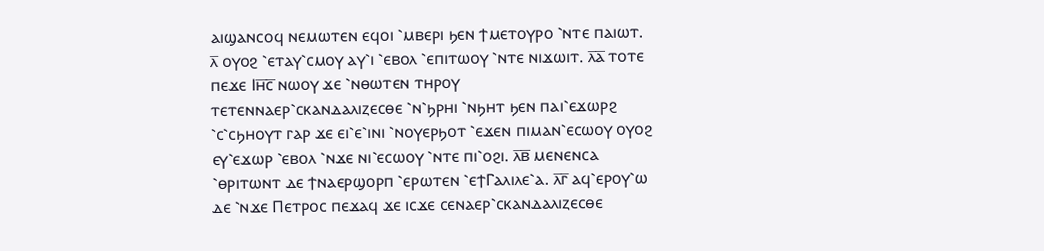ⲁⲓϣⲁⲛⲥⲟϥ ⲛⲉⲙⲱⲧⲉⲛ ⲉϥⲟⲓ ⳿ⲙⲃⲉⲣⲓ ϧⲉⲛ ϯⲙⲉⲧⲟⲩⲣⲟ ⳿ⲛⲧⲉ ⲡⲁⲓⲱⲧ. ⲗ̅ ⲟⲩⲟϩ ⳿ⲉⲧⲁⲩ⳿ⲥⲙⲟⲩ ⲁⲩ⳿ⲓ ⳿ⲉⲃⲟⲗ ⳿ⲉⲡⲓⲧⲱⲟⲩ ⳿ⲛⲧⲉ ⲛⲓϫⲱⲓⲧ. ⲗ̅ⲁ̅ ⲧⲟⲧⲉ ⲡⲉϫⲉ Ⲓⲏ̅ⲥ̅ ⲛⲱⲟⲩ ϫⲉ ⳿ⲛⲑⲱⲧⲉⲛ ⲧⲏⲣⲟⲩ ⲧⲉⲧⲉⲛⲛⲁⲉⲣ⳿ⲥⲕⲁⲛⲇⲁⲗⲓⲍⲉⲥⲑⲉ ⳿ⲛ⳿ϧⲣⲏⲓ ⳿ⲛϧⲏⲧ ϧⲉⲛ ⲡⲁⲓ⳿ⲉϫⲱⲣϩ ⳿ⲥ⳿ⲥϧⲏⲟⲩⲧ ⲅⲁⲣ ϫⲉ ⲉⲓ⳿ⲉ⳿ⲓⲛⲓ ⳿ⲛⲟⲩⲉⲣϧⲟⲧ ⳿ⲉϫⲉⲛ ⲡⲓⲙⲁⲛ⳿ⲉⲥⲱⲟⲩ ⲟⲩⲟϩ ⲉⲩ⳿ⲉϫⲱⲣ ⳿ⲉⲃⲟⲗ ⳿ⲛϫⲉ ⲛⲓ⳿ⲉⲥⲱⲟⲩ ⳿ⲛⲧⲉ ⲡⲓ⳿ⲟϩⲓ. ⲗ̅ⲃ̅ ⲙⲉⲛⲉⲛⲥⲁ ⳿ⲑⲣⲓⲧⲱⲛⲧ ⲇⲉ ϯⲛⲁⲉⲣϣⲟⲣⲡ ⳿ⲉⲣⲱⲧⲉⲛ ⳿ⲉϯⲄⲁⲗⲓⲗⲉ⳿ⲁ. ⲗ̅ⲅ̅ ⲁϥ⳿ⲉⲣⲟⲩ⳿ⲱ ⲇⲉ ⳿ⲛϫⲉ Ⲡⲉⲧⲣⲟⲥ ⲡⲉϫⲁϥ ϫⲉ ⲓⲥϫⲉ ⲥⲉⲛⲁⲉⲣ⳿ⲥⲕⲁⲛⲇⲁⲗⲓⲍⲉⲥⲑⲉ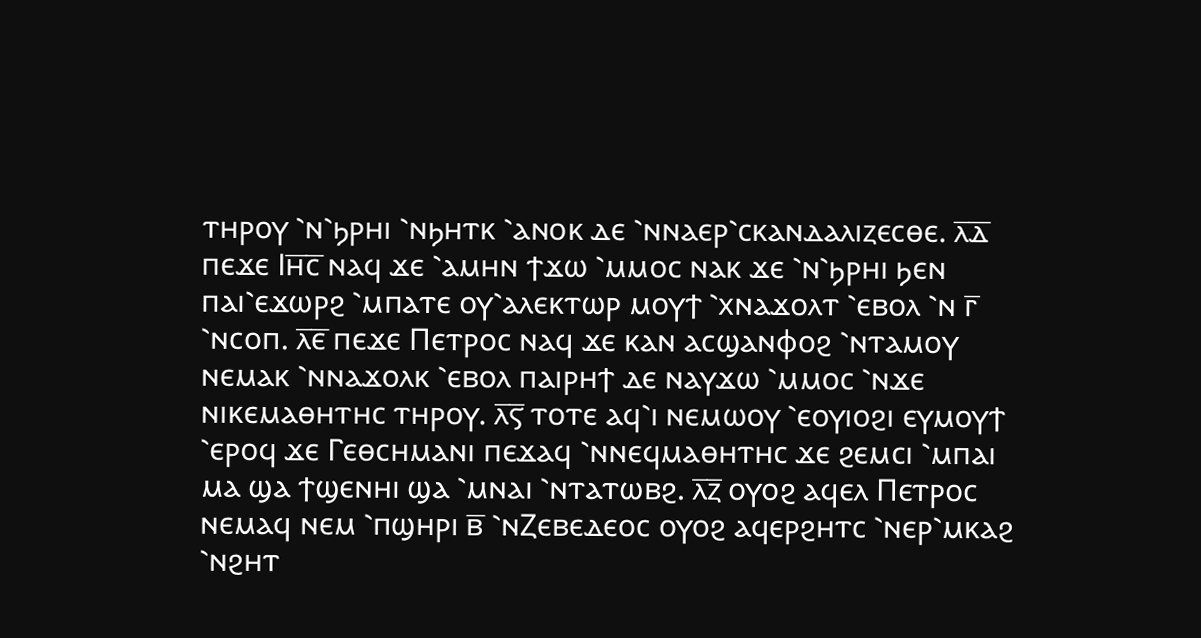ⲧⲏⲣⲟⲩ ⳿ⲛ⳿ϧⲣⲏⲓ ⳿ⲛϧⲏⲧⲕ ⳿ⲁⲛⲟⲕ ⲇⲉ ⳿ⲛⲛⲁⲉⲣ⳿ⲥⲕⲁⲛⲇⲁⲗⲓⲍⲉⲥⲑⲉ. ⲗ̅ⲇ̅ ⲡⲉϫⲉ Ⲓⲏ̅ⲥ̅ ⲛⲁϥ ϫⲉ ⳿ⲁⲙⲏⲛ ϯϫⲱ ⳿ⲙⲙⲟⲥ ⲛⲁⲕ ϫⲉ ⳿ⲛ⳿ϧⲣⲏⲓ ϧⲉⲛ ⲡⲁⲓ⳿ⲉϫⲱⲣϩ ⳿ⲙⲡⲁⲧⲉ ⲟⲩ⳿ⲁⲗⲉⲕⲧⲱⲣ ⲙⲟⲩϯ ⳿ⲭⲛⲁϫⲟⲗⲧ ⳿ⲉⲃⲟⲗ ⳿ⲛ ⲅ̅ ⳿ⲛⲥⲟⲡ. ⲗ̅ⲉ̅ ⲡⲉϫⲉ Ⲡⲉⲧⲣⲟⲥ ⲛⲁϥ ϫⲉ ⲕⲁⲛ ⲁⲥϣⲁⲛⲫⲟϩ ⳿ⲛⲧⲁⲙⲟⲩ ⲛⲉⲙⲁⲕ ⳿ⲛⲛⲁϫⲟⲗⲕ ⳿ⲉⲃⲟⲗ ⲡⲁⲓⲣⲏϯ ⲇⲉ ⲛⲁⲩϫⲱ ⳿ⲙⲙⲟⲥ ⳿ⲛϫⲉ ⲛⲓⲕⲉⲙⲁⲑⲏⲧⲏⲥ ⲧⲏⲣⲟⲩ. ⲗ̅ⲋ̅ ⲧⲟⲧⲉ ⲁϥ⳿ⲓ ⲛⲉⲙⲱⲟⲩ ⳿ⲉⲟⲩⲓⲟϩⲓ ⲉⲩⲙⲟⲩϯ ⳿ⲉⲣⲟϥ ϫⲉ Ⲅⲉⲑⲥⲏⲙⲁⲛⲓ ⲡⲉϫⲁϥ ⳿ⲛⲛⲉϥⲙⲁⲑⲏⲧⲏⲥ ϫⲉ ϩⲉⲙⲥⲓ ⳿ⲙⲡⲁⲓ ⲙⲁ ϣⲁ ϯϣⲉⲛⲏⲓ ϣⲁ ⳿ⲙⲛⲁⲓ ⳿ⲛⲧⲁⲧⲱⲃϩ. ⲗ̅ⲍ̅ ⲟⲩⲟϩ ⲁϥⲉⲗ Ⲡⲉⲧⲣⲟⲥ ⲛⲉⲙⲁϥ ⲛⲉⲙ ⳿ⲡϣⲏⲣⲓ ⲃ̅ ⳿ⲛⲌⲉⲃⲉⲇⲉⲟⲥ ⲟⲩⲟϩ ⲁϥⲉⲣϩⲏⲧⲥ ⳿ⲛⲉⲣ⳿ⲙⲕⲁϩ ⳿ⲛϩⲏⲧ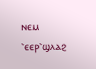ⲛⲉⲙ ⳿ⲉⲉⲣ⳿ϣⲗⲁϩ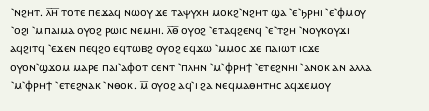⳿ⲛϩⲏⲧ. ⲗ̅ⲏ̅ ⲧⲟⲧⲉ ⲡⲉϫⲁϥ ⲛⲱⲟⲩ ϫⲉ ⲧⲁⲯⲩⲭⲏ ⲙⲟⲕϩ⳿ⲛϩⲏⲧ ϣⲁ ⳿ⲉ⳿ϧⲣⲏⲓ ⳿ⲉ⳿ⲫⲙⲟⲩ ⳿ⲟϩⲓ ⳿ⲙⲡⲁⲓⲙⲁ ⲟⲩⲟϩ ⲣⲱⲓⲥ ⲛⲉⲙⲏⲓ. ⲗ̅ⲑ̅ ⲟⲩⲟϩ ⳿ⲉⲧⲁϥϩⲉⲛϥ ⳿ⲉ⳿ⲧϩⲏ ⳿ⲛⲟⲩⲕⲟⲩϫⲓ ⲁϥϩⲓⲧϥ ⳿ⲉϫⲉⲛ ⲡⲉϥϩⲟ ⲉϥⲧⲱⲃϩ ⲟⲩⲟϩ ⲉϥϫⲱ ⳿ⲙⲙⲟⲥ ϫⲉ ⲡⲁⲓⲱⲧ ⲓⲥϫⲉ ⲟⲩⲟⲛ⳿ϣϫⲟⲙ ⲙⲁⲣⲉ ⲡⲁⲓ⳿ⲁⲫⲟⲧ ⲥⲉⲛⲧ ⳿ⲡⲗⲏⲛ ⳿ⲙ⳿ⲫⲣⲏϯ ⳿ⲉⲧⲉϩⲛⲏⲓ ⳿ⲁⲛⲟⲕ ⲁⲛ ⲁⲗⲗⲁ ⳿ⲙ⳿ⲫⲣⲏϯ ⳿ⲉⲧⲉϩⲛⲁⲕ ⳿ⲛⲑⲟⲕ. ⲙ̅ ⲟⲩⲟϩ ⲁϥ⳿ⲓ ϩⲁ ⲛⲉϥⲙⲁⲑⲏⲧⲏⲥ ⲁϥϫⲉⲙⲟⲩ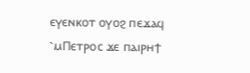ⲉⲩⲉⲛⲕⲟⲧ ⲟⲩⲟϩ ⲡⲉϫⲁϥ ⳿ⲙⲠⲉⲧⲣⲟⲥ ϫⲉ ⲡⲁⲓⲣⲏϯ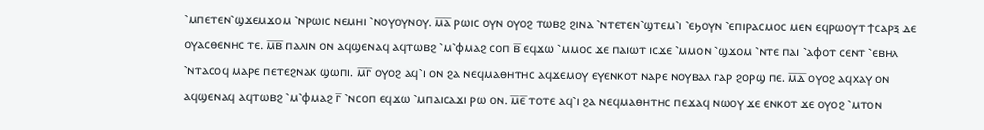⳿ⲙⲡⲉⲧⲉⲛ⳿ϣϫⲉⲙϫⲟⲙ ⳿ⲛⲣⲱⲓⲥ ⲛⲉⲙⲏⲓ ⳿ⲛⲟⲩⲟⲩⲛⲟⲩ. ⲙ̅ⲁ̅ ⲣⲱⲓⲥ ⲟⲩⲛ ⲟⲩⲟϩ ⲧⲱⲃϩ ϩⲓⲛⲁ ⳿ⲛⲧⲉⲧⲉⲛ⳿ϣⲧⲉⲙ⳿ⲓ ⳿ⲉϧⲟⲩⲛ ⳿ⲉⲡⲓⲣⲁⲥⲙⲟⲥ ⲙⲉⲛ ⲉϥⲣⲱⲟⲩⲧ ϯⲥⲁⲣⲝ ⲇⲉ ⲟⲩⲁⲥⲑⲉⲛⲏⲥ ⲧⲉ. ⲙ̅ⲃ̅ ⲡⲁⲗⲓⲛ ⲟⲛ ⲁϥϣⲉⲛⲁϥ ⲁϥⲧⲱⲃϩ ⳿ⲙ⳿ⲫⲙⲁϩ ⲥⲟⲡ ⲃ̅ ⲉϥϫⲱ ⳿ⲙⲙⲟⲥ ϫⲉ ⲡⲁⲓⲱⲧ ⲓⲥϫⲉ ⳿ⲙⲙⲟⲛ ⳿ϣϫⲟⲙ ⳿ⲛⲧⲉ ⲡⲁⲓ ⳿ⲁⲫⲟⲧ ⲥⲉⲛⲧ ⳿ⲉⲃⲏⲗ ⳿ⲛⲧⲁⲥⲟϥ ⲙⲁⲣⲉ ⲡⲉⲧⲉϩⲛⲁⲕ ϣⲱⲡⲓ. ⲙ̅ⲅ̅ ⲟⲩⲟϩ ⲁϥ⳿ⲓ ⲟⲛ ϩⲁ ⲛⲉϥⲙⲁⲑⲏⲧⲏⲥ ⲁϥϫⲉⲙⲟⲩ ⲉⲩⲉⲛⲕⲟⲧ ⲛⲁⲣⲉ ⲛⲟⲩⲃⲁⲗ ⲅⲁⲣ ϩⲟⲣϣ ⲡⲉ. ⲙ̅ⲇ̅ ⲟⲩⲟϩ ⲁϥⲭⲁⲩ ⲟⲛ ⲁϥϣⲉⲛⲁϥ ⲁϥⲧⲱⲃϩ ⳿ⲙ⳿ⲫⲙⲁϩ ⲅ̅ ⳿ⲛⲥⲟⲡ ⲉϥϫⲱ ⳿ⲙⲡⲁⲓⲥⲁϫⲓ ⲣⲱ ⲟⲛ. ⲙ̅ⲉ̅ ⲧⲟⲧⲉ ⲁϥ⳿ⲓ ϩⲁ ⲛⲉϥⲙⲁⲑⲏⲧⲏⲥ ⲡⲉϫⲁϥ ⲛⲱⲟⲩ ϫⲉ ⲉⲛⲕⲟⲧ ϫⲉ ⲟⲩⲟϩ ⳿ⲙⲧⲟⲛ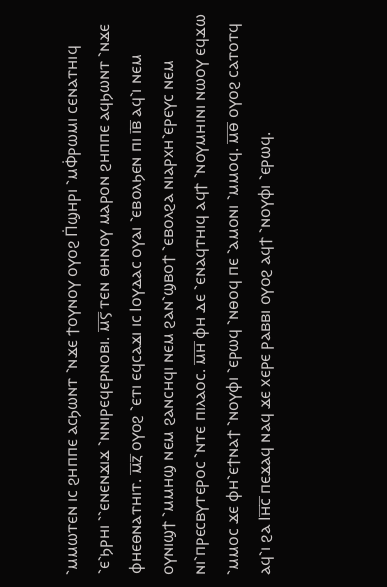⳿ⲙⲙⲱⲧⲉⲛ ⲓⲥ ϩⲏⲡⲡⲉ ⲁⲥϧⲱⲛⲧ ⳿ⲛϫⲉ ϯⲟⲩⲛⲟⲩ ⲟⲩⲟϩ Ⲡ̇ϣⲏⲣⲓ ⳿ⲙⲪ̇ⲣⲱⲙⲓ ⲥⲉⲛⲁⲧⲏⲓϥ ⳿ⲉ⳿ϧⲣⲏⲓ ⳿⳿ⲉⲛⲉⲛϫⲓϫ ⳿ⲛⲛⲓⲣⲉϥⲉⲣⲛⲟⲃⲓ. ⲙ̅ⲋ̅ ⲧⲉⲛ ⲑⲏⲛⲟⲩ ⲙⲁⲣⲟⲛ ϩⲏⲡⲡⲉ ⲁϥϧⲱⲛⲧ ⳿ⲛϫⲉ ⲫⲏⲉⲑⲛⲁⲧⲏⲓⲧ. ⲙ̅ⲍ̅ ⲟⲩⲟϩ ⳿ⲉⲧⲓ ⲉϥⲥⲁϫⲓ ⲓⲥ Ⲓⲟⲩⲇⲁⲥ ⲟⲩⲁⲓ ⳿ⲉⲃⲟⲗϧⲉⲛ ⲡⲓ ⲓ̅ⲃ̅ ⲁϥ⳿ⲓ ⲛⲉⲙ ⲟⲩⲛⲓϣϯ ⳿ⲙⲙⲏϣ ⲛⲉⲙ ϩⲁⲛⲥⲏϥⲓ ⲛⲉⲙ ϩⲁⲛ⳿ϣⲃⲟϯ ⳿ⲉⲃⲟⲗϩⲁ ⲛⲓⲁⲣⲭⲏ⳿ⲉⲣⲉⲩⲥ ⲛⲉⲙ ⲛⲓ⳿ⲡⲣⲉⲥⲃⲩⲧⲉⲣⲟⲥ ⳿ⲛⲧⲉ ⲡⲓⲗⲁⲟⲥ. ⲙ̅ⲏ̅ ⲫⲏ ⲇⲉ ⳿ⲉⲛⲁϥⲧⲏⲓϥ ⲁϥϯ ⳿ⲛⲟⲩⲙⲏⲓⲛⲓ ⲛⲱⲟⲩ ⲉϥϫⲱ ⳿ⲙⲙⲟⲥ ϫⲉ ⲫⲏ⳿ⲉϯⲛⲁϯ ⳿ⲛⲟⲩⲫⲓ ⳿ⲉⲣⲱϥ ⳿ⲛⲑⲟϥ ⲡⲉ ⳿ⲁⲙⲟⲛⲓ ⳿ⲙⲙⲟϥ. ⲙ̅ⲑ̅ ⲟⲩⲟϩ ⲥⲁⲧⲟⲧϥ ⲁϥ⳿ⲓ ϩⲁ Ⲓⲏ̅ⲥ̅ ⲡⲉϫⲁϥ ⲛⲁϥ ϫⲉ ⲭⲉⲣⲉ ⲣⲁⲃⲃⲓ ⲟⲩⲟϩ ⲁϥϯ ⳿ⲛⲟⲩⲫⲓ ⳿ⲉⲣⲱϥ.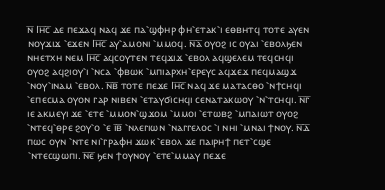ⲛ̅ Ⲓⲏ̅ⲥ̅ ⲇⲉ ⲡⲉϫⲁϥ ⲛⲁϥ ϫⲉ ⲡⲁ⳿ϣⲫⲏⲣ ⲫⲏ⳿ⲉⲧⲁⲕ⳿ⲓ ⲉⲑⲃⲏⲧϥ ⲧⲟⲧⲉ ⲁⲩⲉⲛ ⲛⲟⲩϫⲓϫ ⳿ⲉϫⲉⲛ Ⲓⲏ̅ⲥ̅ ⲁⲩ⳿ⲁⲙⲟⲛⲓ ⳿ⲙⲙⲟϥ. ⲛ̅ⲁ̅ ⲟⲩⲟϩ ⲓⲥ ⲟⲩⲁⲓ ⳿ⲉⲃⲟⲗϧⲉⲛ ⲛⲏⲉⲧⲭⲏ ⲛⲉⲙ Ⲓⲏ̅ⲥ̅ ⲁϥⲥⲟⲩⲧⲉⲛ ⲧⲉϥϫⲓϫ ⳿ⲉⲃⲟⲗ ⲁϥϣⲉⲗⲉⲙ ⲧⲉϥⲥⲏϥⲓ ⲟⲩⲟϩ ⲁϥϩⲓⲟⲩ⳿ⲓ ⳿ⲛⲥⲁ ⳿ⲫⲃⲱⲕ ⳿ⲙⲡⲓⲁⲣⲭⲏ⳿ⲉⲣⲉⲩⲥ ⲁϥϫⲉϫ ⲡⲉϥⲙⲁϣϫ ⳿ⲛⲟⲩ⳿ⲓⲛⲁⲙ ⳿ⲉⲃⲟⲗ. ⲛ̅ⲃ̅ ⲧⲟⲧⲉ ⲡⲉϫⲉ Ⲓⲏ̅ⲥ̅ ⲛⲁϥ ϫⲉ ⲙⲁⲧⲁⲥⲑⲟ ⳿ⲛϯⲥⲏϥⲓ ⳿ⲉⲡⲉⲥⲙⲁ ⲟⲩⲟⲛ ⲅⲁⲣ ⲛⲓⲃⲉⲛ ⳿ⲉⲧⲁⲩϭⲓⲥⲏϥⲓ ⲥⲉⲛⲁⲧⲁⲕⲱⲟⲩ ⳿ⲛ⳿ⲧⲥⲏϥⲓ. ⲛ̅ⲅ̅ ⲓⲉ ⲁⲕⲙⲉⲩⲓ ϫⲉ ⳿ⲉⲧⲉ ⳿ⲙⲙⲟⲛ⳿ϣϫⲟⲙ ⳿ⲙⲙⲟⲓ ⳿ⲉⲧⲱⲃϩ ⳿ⲙⲡⲁⲓⲱⲧ ⲟⲩⲟϩ ⳿ⲛⲧⲉϥ⳿ⲑⲣⲉ ϩⲟⲩ⳿ⲟ ⳿ⲉ ⲓ̅ⲃ̅ ⳿ⲛⲗⲉⲅⲓⲱⲛ ⳿ⲛⲁⲅⲅⲉⲗⲟⲥ ⳿ⲓ ⲛⲏⲓ ⳿ⲙⲛⲁⲓ ϯⲛⲟⲩ. ⲛ̅ⲇ̅ ⲡⲱⲥ ⲟⲩⲛ ⳿ⲛⲧⲉ ⲛⲓ⳿ⲅⲣⲁⲫⲏ ϫⲱⲕ ⳿ⲉⲃⲟⲗ ϫⲉ ⲡⲁⲓⲣⲏϯ ⲡⲉⲧ⳿ⲥϣⲉ ⳿ⲛⲧⲉⲥϣⲱⲡⲓ. ⲛ̅ⲉ̅ ϧⲉⲛ ϯⲟⲩⲛⲟⲩ ⳿ⲉⲧⲉ⳿ⲙⲙⲁⲩ ⲡⲉϫⲉ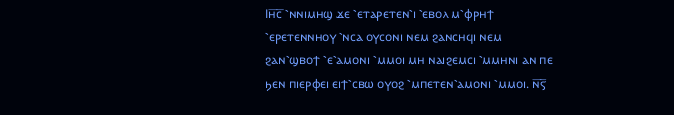Ⲓⲏ̅ⲥ̅ ⳿ⲛⲛⲓⲙⲏϣ ϫⲉ ⳿ⲉⲧⲁⲣⲉⲧⲉⲛ⳿ⲓ ⳿ⲉⲃⲟⲗ ⲙ⳿ⲫⲣⲏϯ ⳿ⲉⲣⲉⲧⲉⲛⲛⲏⲟⲩ ⳿ⲛⲥⲁ ⲟⲩⲥⲟⲛⲓ ⲛⲉⲙ ϩⲁⲛⲥⲏϥⲓ ⲛⲉⲙ ϩⲁⲛ⳿ϣⲃⲟϯ ⳿ⲉ⳿ⲁⲙⲟⲛⲓ ⳿ⲙⲙⲟⲓ ⲙⲏ ⲛⲁⲓϩⲉⲙⲥⲓ ⳿ⲙⲙⲏⲛⲓ ⲁⲛ ⲡⲉ ϧⲉⲛ ⲡⲓⲉⲣⲫⲉⲓ ⲉⲓϯ⳿ⲥⲃⲱ ⲟⲩⲟϩ ⳿ⲙⲡⲉⲧⲉⲛ⳿ⲁⲙⲟⲛⲓ ⳿ⲙⲙⲟⲓ. ⲛ̅ⲋ̅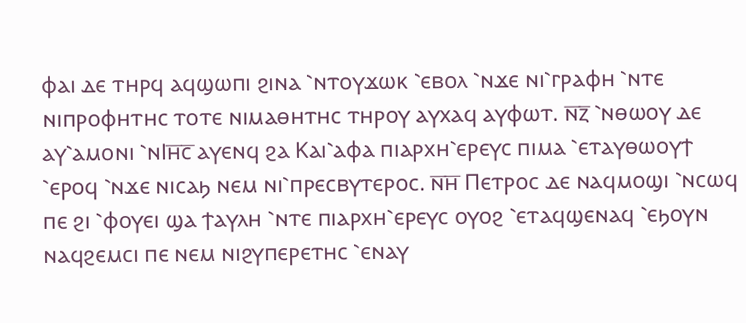ⲫⲁⲓ ⲇⲉ ⲧⲏⲣϥ ⲁϥϣⲱⲡⲓ ϩⲓⲛⲁ ⳿ⲛⲧⲟⲩϫⲱⲕ ⳿ⲉⲃⲟⲗ ⳿ⲛϫⲉ ⲛⲓ⳿ⲅⲣⲁⲫⲏ ⳿ⲛⲧⲉ ⲛⲓⲡⲣⲟⲫⲏⲧⲏⲥ ⲧⲟⲧⲉ ⲛⲓⲙⲁⲑⲏⲧⲏⲥ ⲧⲏⲣⲟⲩ ⲁⲩⲭⲁϥ ⲁⲩⲫⲱⲧ. ⲛ̅ⲍ̅ ⳿ⲛⲑⲱⲟⲩ ⲇⲉ ⲁⲩ⳿ⲁⲙⲟⲛⲓ ⳿ⲛⲒⲏ̅ⲥ̅ ⲁⲩⲉⲛϥ ϩⲁ Ⲕⲁⲓ⳿ⲁⲫⲁ ⲡⲓⲁⲣⲭⲏ⳿ⲉⲣⲉⲩⲥ ⲡⲓⲙⲁ ⳿ⲉⲧⲁⲩⲑⲱⲟⲩϯ ⳿ⲉⲣⲟϥ ⳿ⲛϫⲉ ⲛⲓⲥⲁϧ ⲛⲉⲙ ⲛⲓ⳿ⲡⲣⲉⲥⲃⲩⲧⲉⲣⲟⲥ. ⲛ̅ⲏ̅ Ⲡⲉⲧⲣⲟⲥ ⲇⲉ ⲛⲁϥⲙⲟϣⲓ ⳿ⲛⲥⲱϥ ⲡⲉ ϩⲓ ⳿ⲫⲟⲩⲉⲓ ϣⲁ ϯⲁⲩⲗⲏ ⳿ⲛⲧⲉ ⲡⲓⲁⲣⲭⲏ⳿ⲉⲣⲉⲩⲥ ⲟⲩⲟϩ ⳿ⲉⲧⲁϥϣⲉⲛⲁϥ ⳿ⲉϧⲟⲩⲛ ⲛⲁϥϩⲉⲙⲥⲓ ⲡⲉ ⲛⲉⲙ ⲛⲓϩⲩⲡⲉⲣⲉⲧⲏⲥ ⳿ⲉⲛⲁⲩ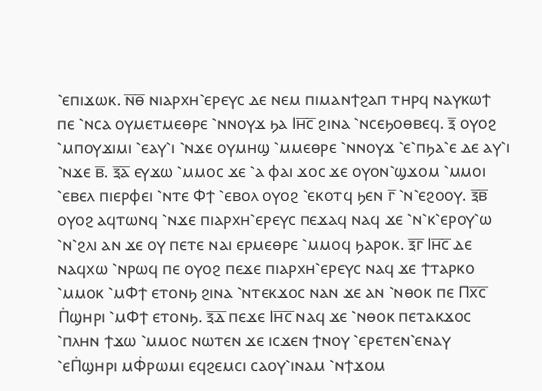⳿ⲉⲡⲓϫⲱⲕ. ⲛ̅ⲑ̅ ⲛⲓⲁⲣⲭⲏ⳿ⲉⲣⲉⲩⲥ ⲇⲉ ⲛⲉⲙ ⲡⲓⲙⲁⲛϯϩⲁⲡ ⲧⲏⲣϥ ⲛⲁⲩⲕⲱϯ ⲡⲉ ⳿ⲛⲥⲁ ⲟⲩⲙⲉⲧⲙⲉⲑⲣⲉ ⳿ⲛⲛⲟⲩϫ ϧⲁ Ⲓⲏ̅ⲥ̅ ϩⲓⲛⲁ ⳿ⲛⲥⲉϧⲟⲑⲃⲉϥ. ⲝ̅ ⲟⲩⲟϩ ⳿ⲙⲡⲟⲩϫⲓⲙⲓ ⳿ⲉⲁⲩ⳿ⲓ ⳿ⲛϫⲉ ⲟⲩⲙⲏϣ ⳿ⲙⲙⲉⲑⲣⲉ ⳿ⲛⲛⲟⲩϫ ⳿ⲉ⳿ⲡϧⲁ⳿ⲉ ⲇⲉ ⲁⲩ⳿ⲓ ⳿ⲛϫⲉ ⲃ̅. ⲝ̅ⲁ̅ ⲉⲩϫⲱ ⳿ⲙⲙⲟⲥ ϫⲉ ⳿ⲁ ⲫⲁⲓ ϫⲟⲥ ϫⲉ ⲟⲩⲟⲛ⳿ϣϫⲟⲙ ⳿ⲙⲙⲟⲓ ⳿ⲉⲃⲉⲗ ⲡⲓⲉⲣⲫⲉⲓ ⳿ⲛⲧⲉ Ⲫϯ ⳿ⲉⲃⲟⲗ ⲟⲩⲟϩ ⳿ⲉⲕⲟⲧϥ ϧⲉⲛ ⲅ̅ ⳿ⲛ⳿ⲉϩⲟⲟⲩ. ⲝ̅ⲃ̅ ⲟⲩⲟϩ ⲁϥⲧⲱⲛϥ ⳿ⲛϫⲉ ⲡⲓⲁⲣⲭⲏ⳿ⲉⲣⲉⲩⲥ ⲡⲉϫⲁϥ ⲛⲁϥ ϫⲉ ⳿ⲛ⳿ⲕ⳿ⲉⲣⲟⲩ⳿ⲱ ⳿ⲛ⳿ϩⲗⲓ ⲁⲛ ϫⲉ ⲟⲩ ⲡⲉⲧⲉ ⲛⲁⲓ ⲉⲣⲙⲉⲑⲣⲉ ⳿ⲙⲙⲟϥ ϧⲁⲣⲟⲕ. ⲝ̅ⲅ̅ Ⲓⲏ̅ⲥ̅ ⲇⲉ ⲛⲁϥⲭⲱ ⳿ⲛⲣⲱϥ ⲡⲉ ⲟⲩⲟϩ ⲡⲉϫⲉ ⲡⲓⲁⲣⲭⲏ⳿ⲉⲣⲉⲩⲥ ⲛⲁϥ ϫⲉ ϯⲧⲁⲣⲕⲟ ⳿ⲙⲙⲟⲕ ⳿ⲙⲪϯ ⲉⲧⲟⲛϧ ϩⲓⲛⲁ ⳿ⲛⲧⲉⲕϫⲟⲥ ⲛⲁⲛ ϫⲉ ⲁⲛ ⳿ⲛⲑⲟⲕ ⲡⲉ Ⲡⲭ̅ⲥ̅ Ⲡ̇ϣⲏⲣⲓ ⳿ⲙⲪϯ ⲉⲧⲟⲛϧ. ⲝ̅ⲇ̅ ⲡⲉϫⲉ Ⲓⲏ̅ⲥ̅ ⲛⲁϥ ϫⲉ ⳿ⲛⲑⲟⲕ ⲡⲉⲧⲁⲕϫⲟⲥ ⳿ⲡⲗⲏⲛ ϯϫⲱ ⳿ⲙⲙⲟⲥ ⲛⲱⲧⲉⲛ ϫⲉ ⲓⲥϫⲉⲛ ϯⲛⲟⲩ ⳿ⲉⲣⲉⲧⲉⲛ⳿ⲉⲛⲁⲩ ⳿ⲉⲠ̇ϣⲏⲣⲓ ⲙⲪ̇ⲣⲱⲙⲓ ⲉϥϩⲉⲙⲥⲓ ⲥⲁⲟⲩ⳿ⲓⲛⲁⲙ ⳿ⲛϯϫⲟⲙ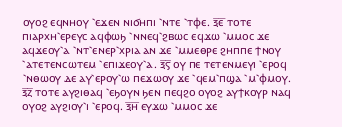ⲟⲩⲟϩ ⲉϥⲛⲏⲟⲩ ⳿ⲉϫⲉⲛ ⲛⲓϭⲏⲡⲓ ⳿ⲛⲧⲉ ⳿ⲧⲫⲉ. ⲝ̅ⲉ̅ ⲧⲟⲧⲉ ⲡⲓⲁⲣⲭⲏ⳿ⲉⲣⲉⲩⲥ ⲁϥⲫⲱϧ ⳿ⲛⲛⲉϥ⳿ϩⲃⲱⲥ ⲉϥϫⲱ ⳿ⲙⲙⲟⲥ ϫⲉ ⲁϥϫⲉⲟⲩ⳿ⲁ ⳿ⲛⲧ⳿ⲉⲛⲉⲣ⳿ⲭⲣⲓⲁ ⲁⲛ ϫⲉ ⳿ⲙⲙⲉⲑⲣⲉ ϩⲏⲡⲡⲉ ϯⲛⲟⲩ ⳿ⲁⲧⲉⲧⲉⲛⲥⲱⲧⲉⲙ ⳿ⲉⲡⲓϫⲉⲟⲩ⳿ⲁ. ⲝ̅ⲋ̅ ⲟⲩ ⲡⲉ ⲧⲉⲧⲉⲛⲙⲉⲩⲓ ⳿ⲉⲣⲟϥ ⳿ⲛⲑⲱⲟⲩ ⲇⲉ ⲁⲩ⳿ⲉⲣⲟⲩ⳿ⲱ ⲡⲉϫⲱⲟⲩ ϫⲉ ⳿ϥⲉⲙ⳿ⲡϣⲁ ⳿ⲙ⳿ⲫⲙⲟⲩ. ⲝ̅ⲍ̅ ⲧⲟⲧⲉ ⲁⲩϩⲓⲑⲁϥ ⳿ⲉϧⲟⲩⲛ ϧⲉⲛ ⲡⲉϥϩⲟ ⲟⲩⲟϩ ⲁⲩϯⲕⲟⲩⲣ ⲛⲁϥ ⲟⲩⲟϩ ⲁⲩϩⲓⲟⲩ⳿ⲓ ⳿ⲉⲣⲟϥ. ⲝ̅ⲏ̅ ⲉⲩϫⲱ ⳿ⲙⲙⲟⲥ ϫⲉ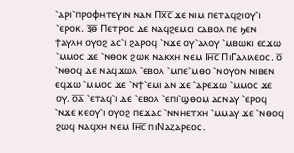⳿ⲁⲣⲓ⳿ⲡⲣⲟⲫⲏⲧⲉⲩⲓⲛ ⲛⲁⲛ Ⲡⲭ̅ⲥ̅ ϫⲉ ⲛⲓⲙ ⲡⲉⲧⲁϥϩⲓⲟⲩ⳿ⲓ ⳿ⲉⲣⲟⲕ. ⲝ̅ⲑ̅ Ⲡⲉⲧⲣⲟⲥ ⲇⲉ ⲛⲁϥϩⲉⲙⲥⲓ ⲥⲁⲃⲟⲗ ⲡⲉ ϧⲉⲛ ϯⲁⲩⲗⲏ ⲟⲩⲟϩ ⲁⲥ⳿ⲓ ϩⲁⲣⲟϥ ⳿ⲛϫⲉ ⲟⲩ⳿ⲁⲗⲟⲩ ⳿ⲙⲃⲱⲕⲓ ⲉⲥϫⲱ ⳿ⲙⲙⲟⲥ ϫⲉ ⳿ⲛⲑⲟⲕ ϩⲱⲕ ⲛⲁⲕⲭⲏ ⲛⲉⲙ Ⲓⲏ̅ⲥ̅ ⲠⲓⲄⲁⲗⲓⲗⲉⲟⲥ. ⲟ̅ ⳿ⲛⲑⲟϥ ⲇⲉ ⲛⲁϥϫⲱⲗ ⳿ⲉⲃⲟⲗ ⳿ⲙⲡⲉ⳿ⲙⲑⲟ ⳿ⲛⲟⲩⲟⲛ ⲛⲓⲃⲉⲛ ⲉϥϫⲱ ⳿ⲙⲙⲟⲥ ϫⲉ ⳿ⲛϯ⳿ⲉⲙⲓ ⲁⲛ ϫⲉ ⳿ⲁⲣⲉϫⲱ ⳿ⲙⲙⲟⲥ ϫⲉ ⲟⲩ. ⲟ̅ⲁ̅ ⳿ⲉⲧⲁϥ⳿ⲓ ⲇⲉ ⳿ⲉⲃⲟⲗ ⳿ⲉⲡⲓ⳿ϣⲑⲟⲙ ⲁⲥⲛⲁⲩ ⳿ⲉⲣⲟϥ ⳿ⲛϫⲉ ⲕⲉⲟⲩ⳿ⲓ ⲟⲩⲟϩ ⲡⲉϫⲁⲥ ⳿ⲛⲛⲏⲉⲧⲭⲏ ⳿ⲙⲙⲁⲩ ϫⲉ ⳿ⲛⲑⲟϥ ϩⲱϥ ⲛⲁϥⲭⲏ ⲛⲉⲙ Ⲓⲏ̅ⲥ̅ ⲡⲓⲚⲁⲍⲁⲣⲉⲟⲥ.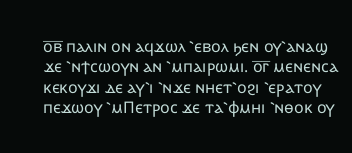ⲟ̅ⲃ̅ ⲡⲁⲗⲓⲛ ⲟⲛ ⲁϥϫⲱⲗ ⳿ⲉⲃⲟⲗ ϧⲉⲛ ⲟⲩ⳿ⲁⲛⲁϣ ϫⲉ ⳿ⲛϯⲥⲱⲟⲩⲛ ⲁⲛ ⳿ⲙⲡⲁⲓⲣⲱⲙⲓ. ⲟ̅ⲅ̅ ⲙⲉⲛⲉⲛⲥⲁ ⲕⲉⲕⲟⲩϫⲓ ⲇⲉ ⲁⲩ⳿ⲓ ⳿ⲛϫⲉ ⲛⲏⲉⲧ⳿ⲟϩⲓ ⳿ⲉⲣⲁⲧⲟⲩ ⲡⲉϫⲱⲟⲩ ⳿ⲙⲠⲉⲧⲣⲟⲥ ϫⲉ ⲧⲁ⳿ⲫⲙⲏⲓ ⳿ⲛⲑⲟⲕ ⲟⲩ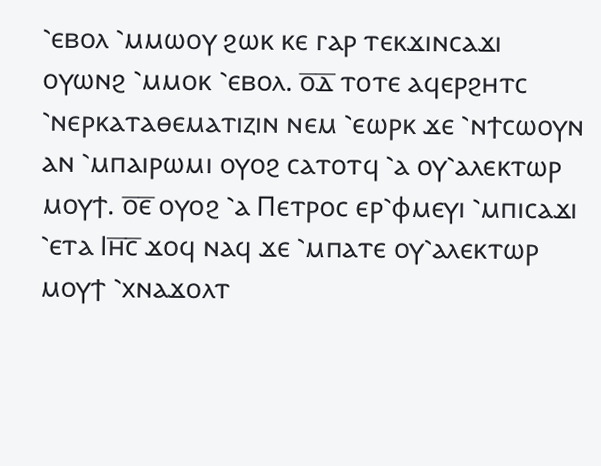⳿ⲉⲃⲟⲗ ⳿ⲙⲙⲱⲟⲩ ϩⲱⲕ ⲕⲉ ⲅⲁⲣ ⲧⲉⲕϫⲓⲛⲥⲁϫⲓ ⲟⲩⲱⲛϩ ⳿ⲙⲙⲟⲕ ⳿ⲉⲃⲟⲗ. ⲟ̅ⲇ̅ ⲧⲟⲧⲉ ⲁϥⲉⲣϩⲏⲧⲥ ⳿ⲛⲉⲣⲕⲁⲧⲁⲑⲉⲙⲁⲧⲓⲍⲓⲛ ⲛⲉⲙ ⳿ⲉⲱⲣⲕ ϫⲉ ⳿ⲛϯⲥⲱⲟⲩⲛ ⲁⲛ ⳿ⲙⲡⲁⲓⲣⲱⲙⲓ ⲟⲩⲟϩ ⲥⲁⲧⲟⲧϥ ⳿ⲁ ⲟⲩ⳿ⲁⲗⲉⲕⲧⲱⲣ ⲙⲟⲩϯ. ⲟ̅ⲉ̅ ⲟⲩⲟϩ ⳿ⲁ Ⲡⲉⲧⲣⲟⲥ ⲉⲣ⳿ⲫⲙⲉⲩⲓ ⳿ⲙⲡⲓⲥⲁϫⲓ ⳿ⲉⲧⲁ Ⲓⲏ̅ⲥ̅ ϫⲟϥ ⲛⲁϥ ϫⲉ ⳿ⲙⲡⲁⲧⲉ ⲟⲩ⳿ⲁⲗⲉⲕⲧⲱⲣ ⲙⲟⲩϯ ⳿ⲭⲛⲁϫⲟⲗⲧ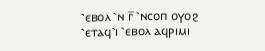⳿ⲉⲃⲟⲗ ⳿ⲛ ⲅ̅ ⳿ⲛⲥⲟⲡ ⲟⲩⲟϩ ⳿ⲉⲧⲁϥ⳿ⲓ ⳿ⲉⲃⲟⲗ ⲁϥⲣⲓⲙⲓ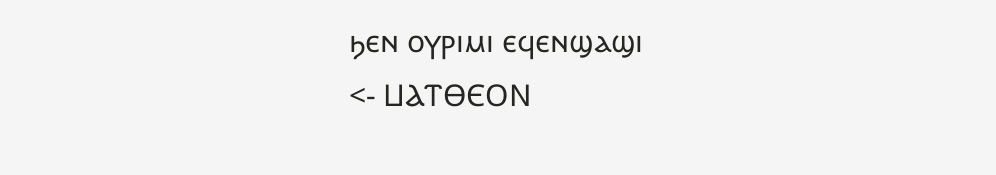ϧⲉⲛ ⲟⲩⲣⲓⲙⲓ ⲉϥⲉⲛϣⲁϣⲓ
<- ⳘⲀⲦⲐⲈⲞⲚ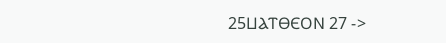25ⳘⲀⲦⲐⲈⲞⲚ 27 ->